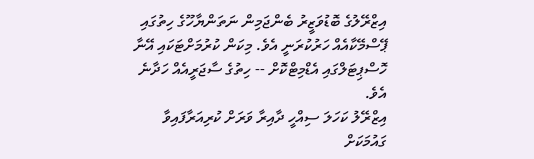އިޒްރޭލުގެ ބޮޑުވަޒީރު ބެންޖަމިން ނަތަންޔާހޫގެ ހިތުގައި ޕޭސްމޭކާއެއް ހަރުކުރަނީ އެވެ. މިކަން ކުރުމަށްޓަކައި އޭނާ ހޮސްޕިޓަލްގައި އެޑްމިޓްކޮށް -- ހިތުގެ ސާޖަރީއެއް ހަދާނެ އެވެ.
އިޒްރޭލު ކަހަލަ ސިއްހީ ދާއިރާ ވަރަށް ކުރިއަރާފައިވާ ގައުމަކަށް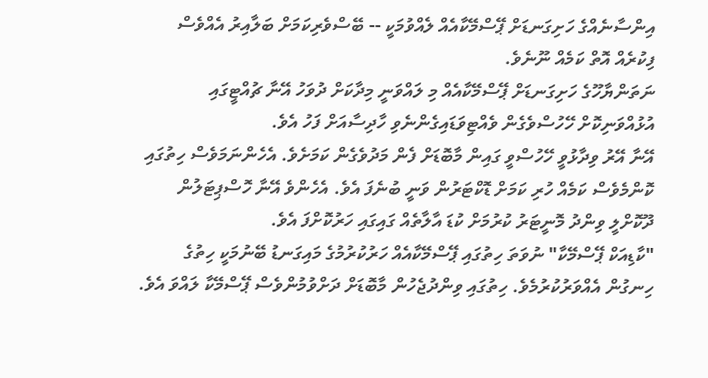އިންސާނެއްގެ ހަށިގަނޑަށް ޕޭސްމޭކާއެއް ލެއްވުމަކީ -- ބޭސްވެރިކަމަށް ބަލާއިރު އެއްވެސް ފިކުރެއް އޮތް ކަމެއް ނޫނެވެ.
ނަތަންޔާހޫގެ ހަށިގަނޑަށް ޕޭސްމޭކާއެއް މި ލައްވަނީ މިދާކަށް ދުވަހު އޭނާ ޗުއްޓީގައި އުޅުއްވަނިކޮށް ހޭހުސްވެގެން ވެއްޓިވަޑައިގެންނެވި ހާދިސާއަށް ފަހު އެވެ.
އޭނާ އޭރު ވިދާޅުވީ ހޭހުސްވީ ގައިން މާބޮޑަށް ފެން މަދުވެގެން ކަމަށެވެ. އެހެންނަމަވެސް ހިތުގައި ކޮންމެވެސް ކަމެއް ހުރި ކަމަށް ޑޮކްޓަރުން ވަނީ ބުނެފަ އެވެ. އެހެންވެ އޭނާ ހޮސްޕިޓަލުން ދޫކޮށްލީ ވިންދު މޮނީޓަރު ކުރުމަށް ކުޑަ އާލާތެއް ގައިގައި ހަރުކޮށްފަ އެވެ.
"ކާޑިއަކް ޕޭސްމޭކާ" ނުވަތަ ހިތުގައި ޕޭސްމޭކާއެއް ހަރުކުރުމުގެ މައިގަނޑު ބޭނުމަކީ ހިތުގެ ހިނގުން އެއްވަރުކުރުމެވެ. ހިތުގައި ވިންދުޖެހުން މާބޮޑަށް ދަށްވުމުންވެސް ޕޭސްމޭކާ ލައްވަ އެވެ.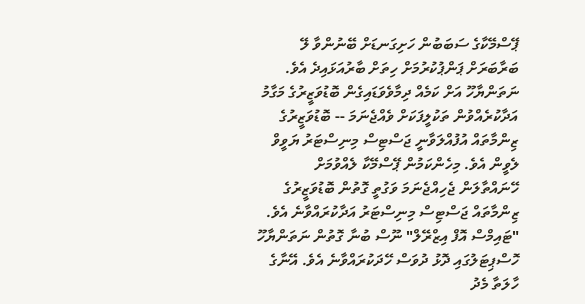ޕޭސްމޭކާގެ ސަބަބުން ހަށިގަނޑަށް ބޭނުންވާ ލޭ ބަރާބަރަށް ޕަންޕުކުރުމަށް ހިތަށް ބާރުއަޅައިދެ އެވެ.
ނަތަންޔާހޫ އަށް ކަމެއް ދިމާވެވަޑައިގެން ބޮޑުވަޒީރުގެ މަގާމު އަދާކުރެއްވުން ތަކުލީފަކަށް ވެއްޖެނަމަ -- ބޮޑުވަޒީރުގެ ޒިންމާތައް އުފުއްލަވާނީ ޖަސްޓިސް މިނިސްޓަރު ޔަވީވް ލެވީން އެވެ. މިހެންކަމުން ޕޭސްމޭކާ ލެއްވުމަށް ހޭނައްތާލަން ޖެހިއްޖެނަމަ ވަގުތީ ގޮތުން ބޮޑުވަޒީރުގެ ޒިންމާތައް ޖަސްޓިސް މިނިސްޓަރު އަދާކުރައްވާނެ އެވެ.
"ޓައިމްސް އޮފް އިޒްރޭލް" ނޫސް ބުނާ ގޮތުން ނަތަންޔާހޫ ހޮސްޕިޓަލުގައި ދޮޅު ދުވަސް ހޭދަކުރައްވާނެ އެވެ. އޭނާގެ ހާލަތާ މެދު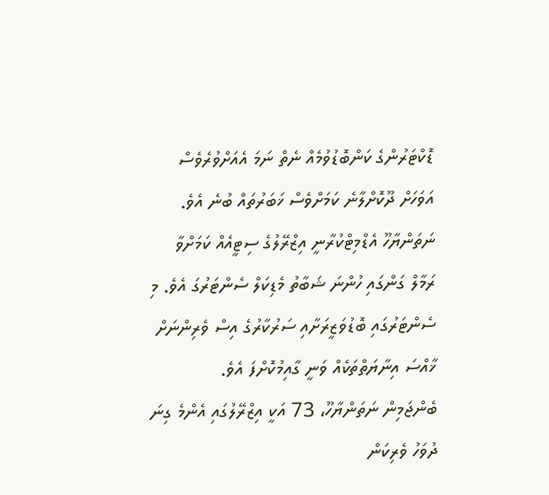ޑޮކްޓަރުންގެ ކަންބޮޑުވުމެއް ނެތް ނަމަ އެއަށްވުރެވެސް އަވަހަށް ދޫކޮށްލާނެ ކަމަށްވެސް ޚަބަރުތައް ބުނެ އެވެ.
ނަތަންޔާހޫ އެޑްމިޓްކުރާނީ އިޒްރޭލުގެ ސިޓީއެއް ކަމަށްވާ ރަމާލް ގަންގައި ހުންނަ ޝަބާތު މެޑިކަލް ސެންޓަރުގަ އެވެ. މި ސެންޓަރުގައި ބޮޑުވަޒީރަށާއި ސަރުކާރުގެ އިސް ވެރިންނަށް ޚާއްސަ އިނާޔަތްތަކެއް ވަނީ ގާއިމުކޮށްފަ އެވެ.
ބެންޖަމިން ނަތަންޔާހޫ، 73 އަކީ އިޒްރޭލުގައި އެންމެ ގިނަ ދުވަހު ވެރިކަން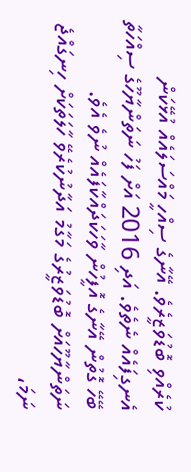ކުރެއްވި ބޮޑުވަޒީރެވެ. އޭނާގެ ސިއްހީ މައްސަލައެއް އުޅޭކަން އެނގިފައެއް ނެތެވެ. އަދި 2016 އަށް ފަހު ނަތަންޔާހޫގެ ސިއްހަތާ ބޭހޭ ގޮތުން އޭނާގެ އޮފީހުން ވާހަކަދައްކާފައެއް ނުވެ އެވެ.
ނަތަންޔާހޫއަށް ބޮޑުވަޒީރުގެ މަގާމު އަދާނުކުރެވޭ ހާލަތަކަށް ހިނގައްޖެ ނަމަ،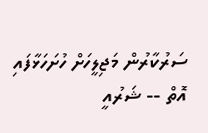ސަރުކާރުން މަޖިލީހަށް ހުށަހަޅާފައި އޮތް -- ޝަރުއީ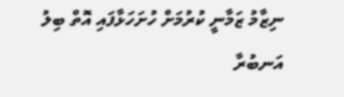ނިޒާމު ޒަމާނީ ކުރުމަށް ހުށަހަޅާފައި އޮތް ބިލު އަނބުރާ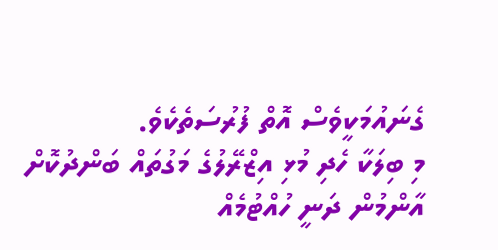ގެނައުމަކީވެސް އޮތް ފުރުސަތެކެވެ.
މި ބިލަކާ ހެދި މުޅި އިޒްރޭލުގެ މަގުތައް ބަންދުކޮށް އާންމުން ދަނީ ހުއްޓުމެއް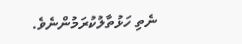ނެތި ހަޅުތާލުކުރަމުންނެވެ.